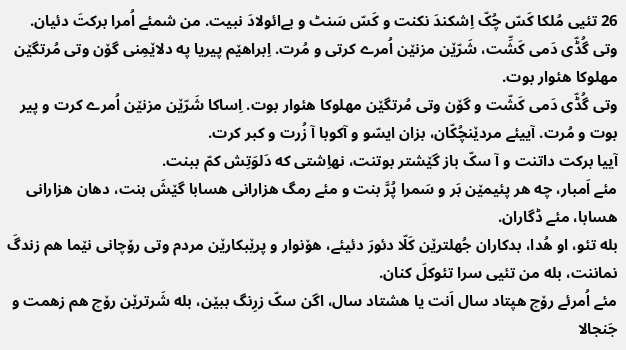26 تئیی مُلکا کَسّ چُکّ اِشکندَ نکنت و کَسّ سَنٹ و بےائولادَ نبیت. من شمئے اُمرا برکتَ دئیان.
وتی گُڈّی دَمی کَشِّت، شَرّێن مزنێن اُمرے کرتی و مُرت. اِبراهێم پیریا په دلاێمِنی گۆن وتی مُرتگێن مهلوکا هئوار بوت.
وتی گُڈّی دَمی کَشّت و گۆن وتی مُرتگێن مهلوکا هئوار بوت. اِساکا شَرّێن مزنێن اُمرے کرت و پیر بوت و مُرت. آییئے مردێنچُکّان، بزان ایسّو و آکوبا آ زُرت و کبر کرت.
آییا برکت داتنت و آ سکّ باز گێشتر بوتنت، نهاِشتی که دَلوَتِش کمّ ببنت.
مئے اَمبار، چه هر پئیمێن بَر و سَمرا پُرَّ بنت و مئے رمگ هزارانی هسابا گێشَ بنت، دهان هزارانی هسابا، مئے ڈگاران.
بله تئو، او هُدا، بدکاران جُهلترێن کَلّا دئورَ دئیئے، هۆنوار و پرێبکارێن مردم وتی رۆچانی نێما هم زندگَ نماننت، بله من تئیی سرا تئوکلَ کنان.
مئے اُمرئے رۆچ هپتاد سال اَنت یا هشتاد سال، اگن سکّ زرِنگ ببێن، بله شَرترێن رۆچ هم زهمت و جَنجالا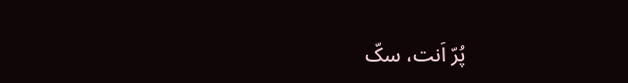پُرّ اَنت، سکّ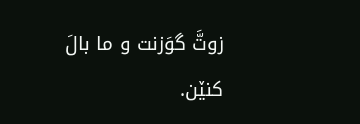زوتَّ گوَزنت و ما بالَ کنێن.